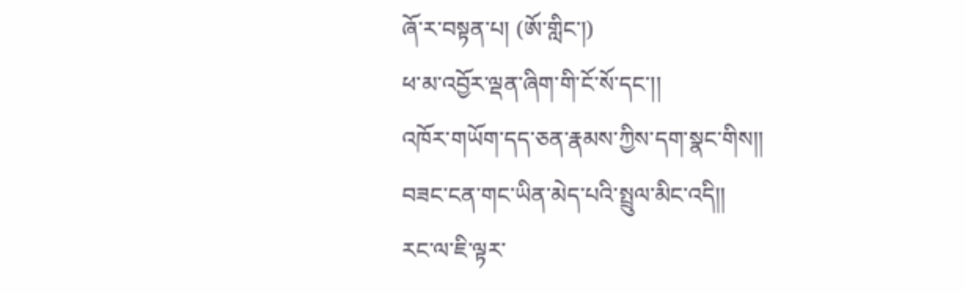ཞོ་ར་བསྟན་པ། (ཨོ་གླིང་།)
ཕ་མ་འབྱོར་ལྡན་ཞིག་གི་ངོ་སོ་དང་།།
འཁོར་གཡོག་དད་ཅན་རྣམས་ཀྱིས་དག་སྣང་གིས།།
བཟང་ངན་གང་ཡིན་མེད་པའི་སྤྲུལ་མིང་འདི།།
རང་ལ་ཇི་ལྟར་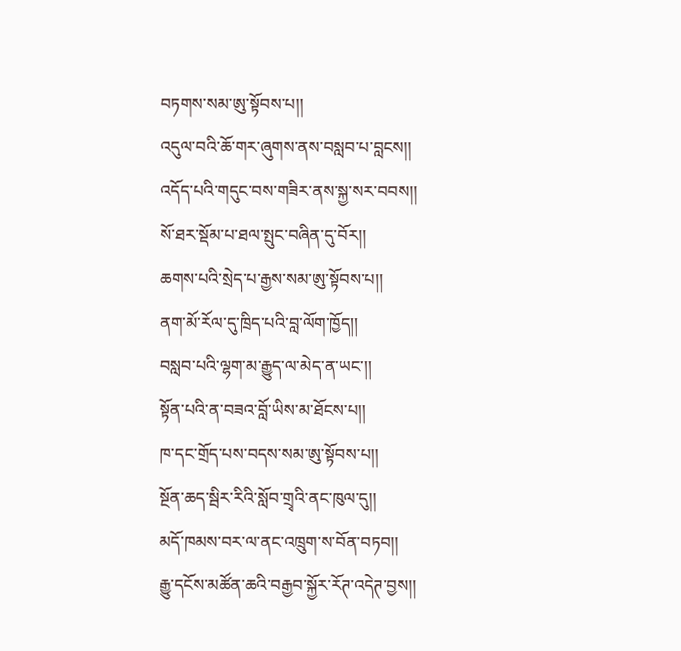བཏགས་སམ་ཨུ་སྟོབས་པ།།
འདུལ་བའི་ཆོ་གར་ཞུགས་ནས་བསླབ་པ་བླངས།།
འདོད་པའི་གདུང་བས་གཟིར་ནས་སྐྱ་སར་བབས།།
སོ་ཐར་སྡོམ་པ་ཐལ་སྤུང་བཞིན་དུ་བོར།།
ཆགས་པའི་སྲེད་པ་རྒྱས་སམ་ཨུ་སྟོབས་པ།།
ནག་མོ་རོལ་དུ་ཁྲིད་པའི་བླ་ལོག་ཁྱོད།།
བསླབ་པའི་ལྷག་མ་རྒྱུད་ལ་མེད་ན་ཡང་།།
སྟོན་པའི་ན་བཟའ་བློ་ཡིས་མ་ཐོངས་པ།།
ཁ་དང་གྲོད་པས་བདས་སམ་ཨུ་སྟོབས་པ།།
སྔོན་ཆད་སྦིར་རིའི་སློབ་གྲྭའི་ནང་ཁུལ་དུ།།
མདོ་ཁམས་བར་ལ་ནང་འཁྲུག་ས་བོན་བཏབ།།
རྒྱུ་དངོས་མཚོན་ཆའི་བརྒྱབ་སྐྱོར་རོཊ་འདེཊ་བྱས།།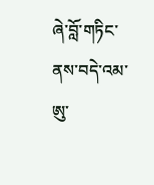ཞེ་བློ་གཏིང་ནས་བདེ་འམ་ཨུ་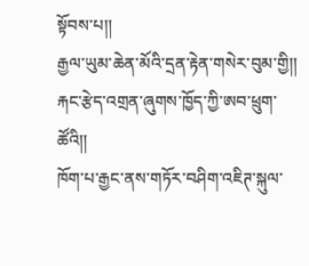སྟོབས་པ།།
རྒྱལ་ཡུམ་ཆེན་མོའི་དྲན་རྟེན་གསེར་བུམ་གྱི།།
རྐང་རྩེད་འགྲན་ཞུགས་ཁྱོད་ཀྱི་ཨབ་ཕྲུག་ཚོའི།།
ཁོག་པ་རྒྱང་ནས་གཏོར་བཤིག་འཇིཊ་སྐུལ་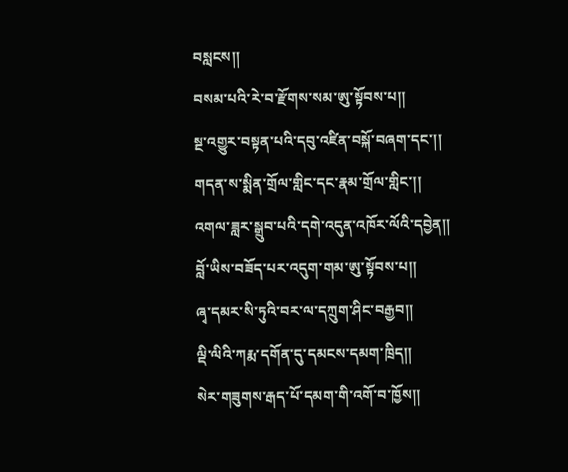བསླངས།།
བསམ་པའི་རེ་བ་རྫོགས་སམ་ཨུ་སྟོབས་པ།།
སྔ་འགྱུར་བསྟན་པའི་དབུ་འཛིན་བསྐོ་བཞག་དང་།།
གདན་ས་སྨིན་གྲོལ་གླིང་དང་རྣམ་གྲོལ་གླིང་།།
འགལ་ཟླར་སྒྲུབ་པའི་དགེ་འདུན་འཁོར་ལོའི་དབྱེན།།
བློ་ཡིས་བཟོད་པར་འདུག་གམ་ཨུ་སྟོབས་པ།།
ཞྭ་དམར་སི་ཏུའི་བར་ལ་དཀྲུག་ཤིང་བརྒྱབ།།
ལྡི་ལིའི་ཀརྨ་དགོན་དུ་དམངས་དམག་ཁྲིད།།
སེར་གཟུགས་རྒད་པོ་དམག་གི་འགོ་བ་ཁྱོས།།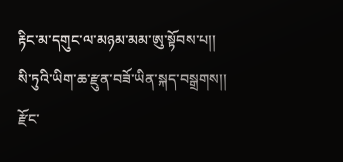རྟིང་མ་དགུང་ལ་མཉམ་མམ་ཨུ་སྟོབས་པ།།
སི་ཏུའི་ཡིག་ཆ་རྫུན་བཟོ་ཡིན་སྐད་བསྒྲགས།།
རྫོང་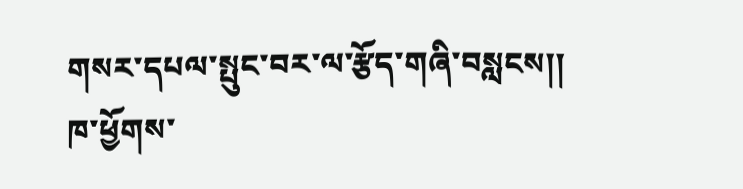གསར་དཔལ་སྤུང་བར་ལ་རྩོད་གཞི་བསླངས།།
ཁ་ཕྱོགས་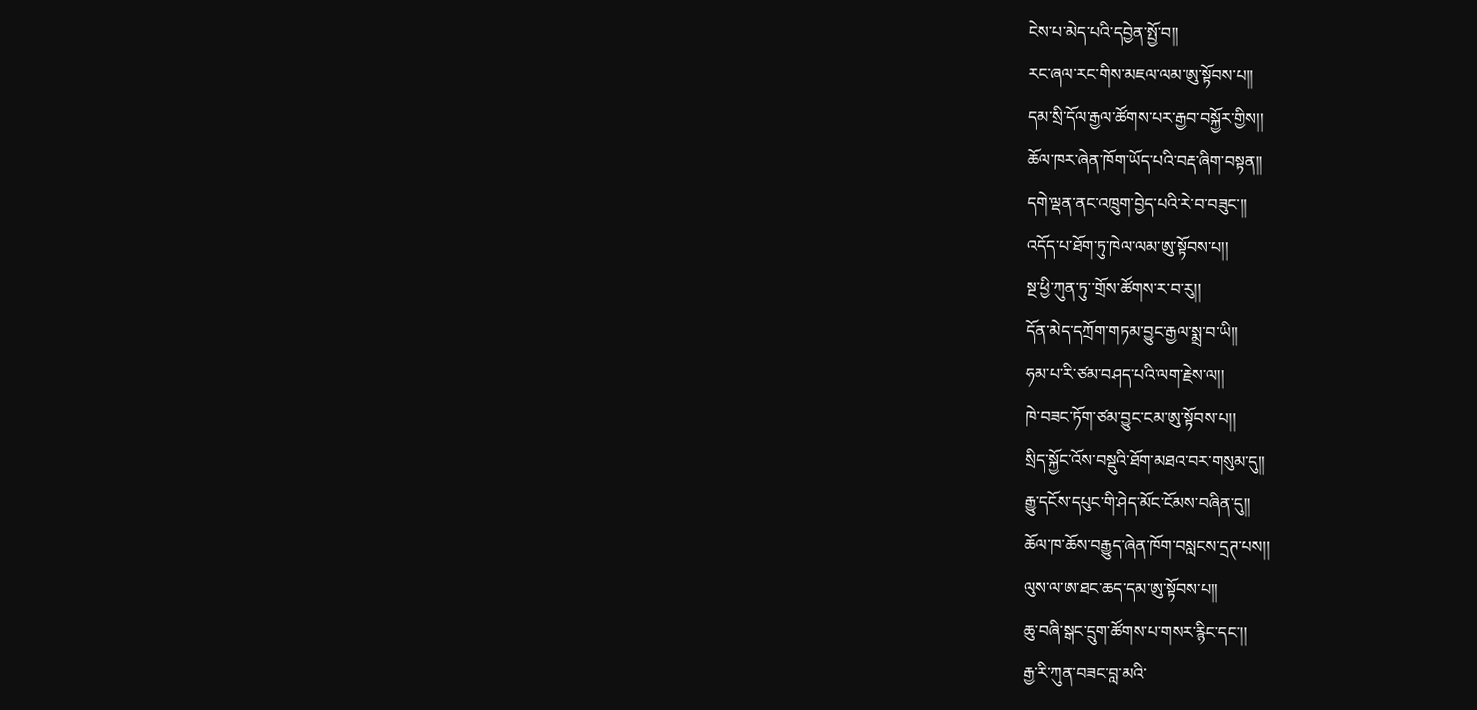ངེས་པ་མེད་པའི་དབྱེན་སྤྱོ་བ།།
རང་ཞལ་རང་གིས་མཇལ་ལམ་ཨུ་སྟོབས་པ།།
དམ་སྲི་དོལ་རྒྱལ་ཚོགས་པར་རྒྱབ་བསྐྱོར་གྱིས།།
ཆོལ་ཁར་ཞེན་ཁོག་ཡོད་པའི་བརྡ་ཞིག་བསྟན།།
དགེ་ལྡན་ནང་འཁྲུག་བྱེད་པའི་རེ་བ་བཟུང་།།
འདོད་པ་ཐོག་ཏུ་ཁེལ་ལམ་ཨུ་སྟོབས་པ།།
སྔ་ཕྱི་ཀུན་ཏུ་་གྲོས་ཚོགས་ར་བ་རུ།།
དོན་མེད་དཀྲོག་གཏམ་བྱུང་རྒྱལ་སྨྲ་བ་ཡི།།
ཧམ་པ་རི་ཙམ་བཤད་པའི་ལག་རྗེས་ལ།།
ཁེ་བཟང་ཏོག་ཙམ་བྱུང་ངམ་ཨུ་སྟོབས་པ།།
སྲིད་སྐྱོང་འོས་བསྡུའི་ཐོག་མཐའ་བར་གསུམ་དུ།།
རྒྱུ་དངོས་དཔུང་གི་ཤེད་མོང་ངོམས་བཞིན་དུ།།
ཆོལ་ཁ་ཆོས་བརྒྱུད་ཞེན་ཁོག་བསླངས་དྲཊ་པས།།
ལུས་ལ་ཨ་ཐང་ཆད་དམ་ཨུ་སྟོབས་པ།།
ཆུ་བཞི་སྒང་དྲུག་ཚོགས་པ་གསར་རྙིང་དང་།།
རྒྱ་རི་ཀུན་བཟང་བླ་མའི་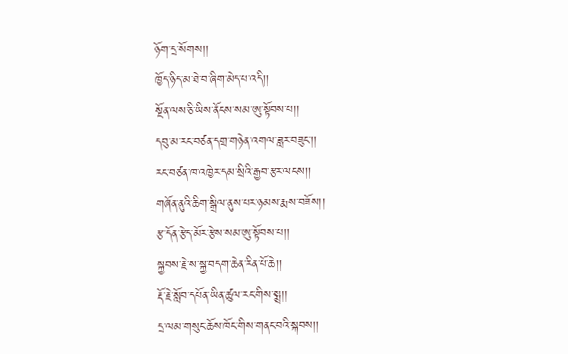ཉོག་དྲ་སོགས།།
ཁྱོད་ཉིད་མ་ཐེ་བ་ཞིག་མེད་པ་འདི།།
སྔོན་ལས་ཅི་ཡིས་ནོངས་སམ་ཨུ་སྟོབས་པ།།
དབུ་མ་རང་བཙན་དགྲ་གཉེན་འགལ་ཟླར་བཟུང་།།
རང་བཙན་ཁ་འཁྱེར་དམ་སྲིའི་རྒྱབ་རྩར་ལངས།།
གཞོན་ནུའི་ཆིག་སྒྲིལ་ནུས་པར་ཉམས་རྨས་བཟོས།།
རྩ་དོན་རྩེད་མོར་རྩེས་སམ་ཨུ་སྟོབས་པ།།
སྐྱབས་རྗེ་ས་སྐྱ་བདག་ཆེན་རིན་པོ་ཆེ།།
རྡོ་རྗེ་སློབ་དཔོན་ཡིན་ཚུལ་རང་གིས་སྨྲ།།
དྲ་ལམ་གསུང་ཆོས་ཁོང་གིས་གནང་བའི་སྐབས།།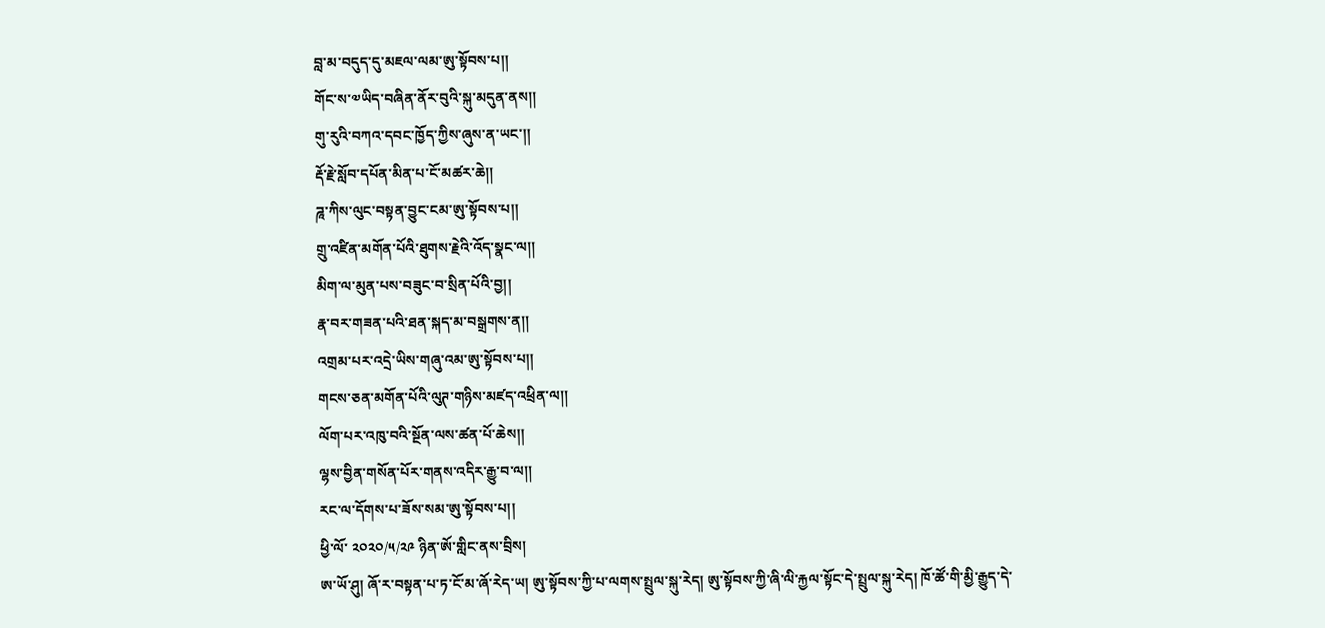བླ་མ་བདུད་དུ་མཇལ་ལམ་ཨུ་སྟོབས་པ།།
གོང་ས་༧ཡིད་བཞིན་ནོར་བུའི་སྐུ་མདུན་ནས།།
གུ་རུའི་བཀའ་དབང་ཁྱོད་ཀྱིས་ཞུས་ན་ཡང་།།
རྡོ་རྗེ་སློབ་དཔོན་མིན་པ་ངོ་མཚར་ཆེ།།
ཌཱ་ཀིས་ལུང་བསྟན་བྱུང་ངམ་ཨུ་སྟོབས་པ།།
གྲུ་འཛིན་མགོན་པོའི་ཐུགས་རྗེའི་འོད་སྣང་ལ།།
མིག་ལ་མུན་པས་བཟུང་བ་སྲིན་པོའི་བྱ།།
རྣ་བར་གཟན་པའི་ཐན་སྐད་མ་བསྒྲགས་ན།།
འགྲམ་པར་འདྲེ་ཡིས་གཞུ་འམ་ཨུ་སྟོབས་པ།།
གངས་ཅན་མགོན་པོའི་ལུཊ་གཉིས་མཛད་འཕྲིན་ལ།།
ལོག་པར་འཁུ་བའི་སྔོན་ལས་ཚན་པོ་ཆེས།།
ལྷས་བྱིན་གསོན་པོར་གནས་འདིར་རྒྱུ་བ་ལ།།
རང་ལ་དོགས་པ་ཟོས་སམ་ཨུ་སྟོབས་པ།།
ཕྱི་ལོ་ ༢༠༢༠/༥/༢༩ ཉིན་ཨོ་གླིང་ནས་བྲིས།
ཨ་ཡོ་ཤུ། ཞོ་ར་བསྟན་པ་ཏ་ངོ་མ་ཞོ་རེད་ཡ། ཨུ་སྟོབས་ཀྱི་པ་ལགས་སྤྲུལ་སྐུ་རེད། ཨུ་སྟོབས་ཀྱི་ཞི་ལི་རྐྱལ་སྟོང་དེ་སྤྲུལ་སྐུ་རེད། ཁོ་ཚོ་གི་མྱི་རྒྱུད་དེ་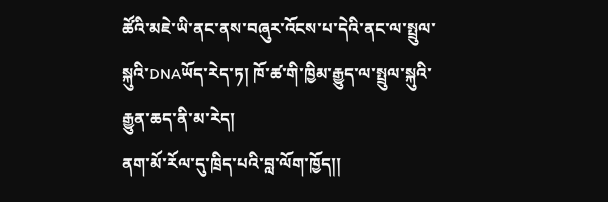ཚོའི་མཇེ་ཡི་ནང་ནས་བཞུར་འོངས་པ་དེའི་ནང་ལ་སྤྲུལ་སྐུའི་DNAཡོད་རེད་ཏ། ཁོ་ཚ་གི་ཁྱིམ་རྒྱུད་ལ་སྤྲུལ་སྐུའི་རྒྱུན་ཆད་ནི་མ་རེད།
ནག་མོ་རོལ་དུ་ཁྲིད་པའི་བླ་ལོག་ཁྱོད།།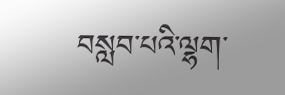བསླབ་པའི་ལྷག་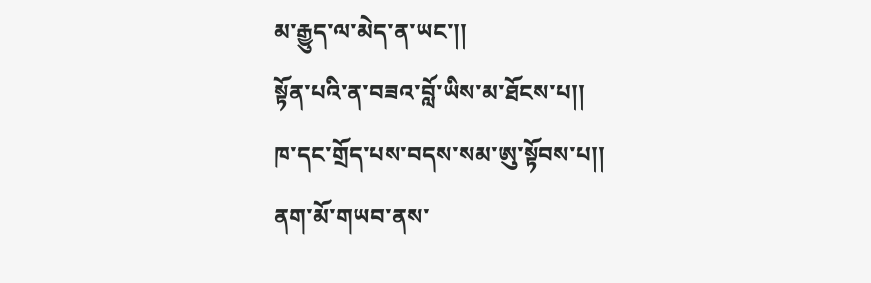མ་རྒྱུད་ལ་མེད་ན་ཡང་།།
སྟོན་པའི་ན་བཟའ་བློ་ཡིས་མ་ཐོངས་པ།།
ཁ་དང་གྲོད་པས་བདས་སམ་ཨུ་སྟོབས་པ།།
ནག་མོ་གཡབ་ནས་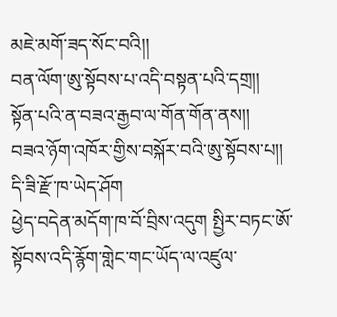མཇེ་མགོ་ཟད་སོང་བའི།།
བན་ལོག་ཨུ་སྟོབས་པ་འདི་བསྟན་པའི་དགྲ།།
སྟོན་པའི་ན་བཟའ་རྒྱབ་ལ་གོན་གོན་ནས།།
བཟའ་ཉོག་འཁོར་གྱིས་བསྐོར་བའི་ཨུ་སྟོབས་པ།།
དི་ཟི་རྫོ་ཁ་ཡེད་ཤོག
ཕྱེད་བདེན་མདོག་ཁ་བོ་བྲིས་འདུག སྤྱིར་བཏང་ཨོ་སྟོབས་འདི་རྙོག་གླེང་གང་ཡོད་ལ་འཛུལ་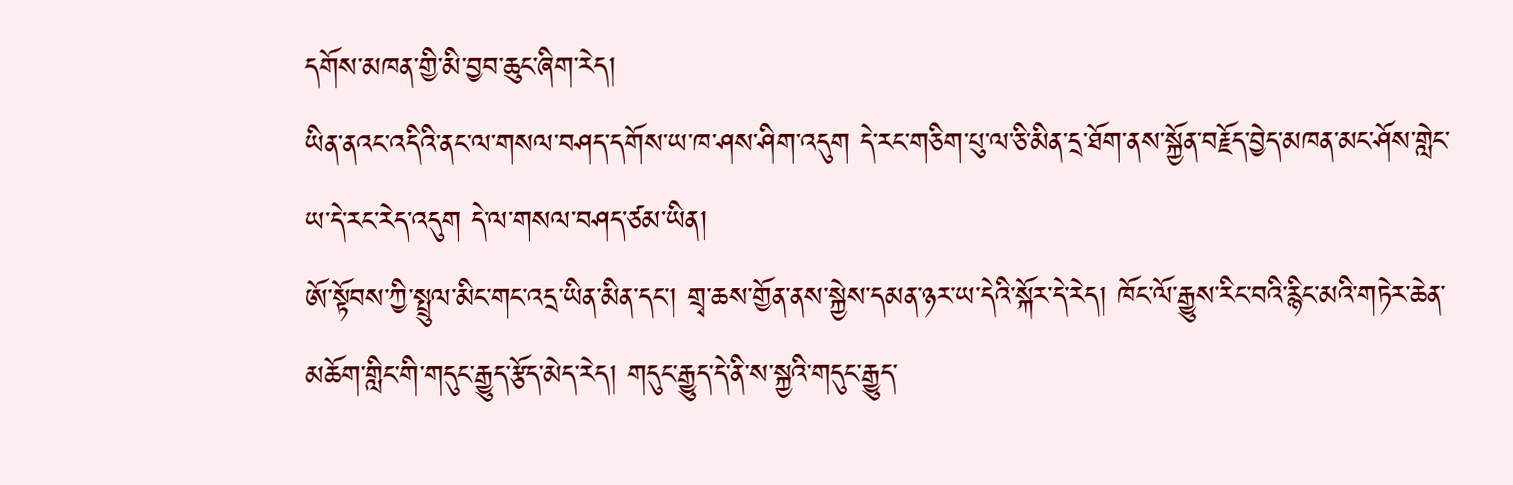དགོས་མཁན་གྱི་མི་བྱབ་ཆུང་ཞིག་རེད།
ཡིན་ནའང་འདིའི་ནང་ལ་གསལ་བཤད་དགོས་ཡ་ཁ་ཤས་ཤིག་འདུག དེ་རང་གཅིག་པུ་ལ་ཅི་མིན་དྲ་ཐོག་ནས་སྐྱོན་བརྗོད་བྱེད་མཁན་མང་ཤོས་གླེང་ཡ་དེ་རང་རེད་འདུག དེ་ལ་གསལ་བཤད་ཙམ་ཡིན།
ཨོ་སྟོབས་ཀྱི་སྤྲུལ་མིང་གང་འདྲ་ཡིན་མིན་དང་། གྲྭ་ཆས་གྱོན་ནས་སྐྱེས་དམན་ཉར་ཡ་དེའི་སྐོར་དེ་རེད། ཁོང་ལོ་རྒྱུས་རིང་བའི་རྙིང་མའི་གཏེར་ཆེན་མཆོག་གླིང་གི་གདུང་རྒྱུད་རྩོད་མེད་རེད། གདུང་རྒྱུད་དེ་ནི་ས་སྐྱའི་གདུང་རྒྱུད་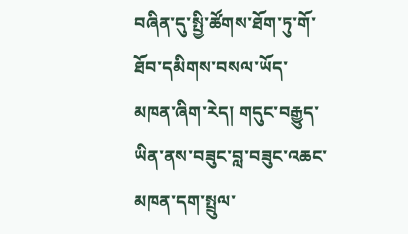བཞིན་དུ་སྤྱི་ཚོགས་ཐོག་ཏུ་གོ་ཐོབ་དམིགས་བསལ་ཡོད་མཁན་ཞིག་རེད། གདུང་བརྒྱུད་ཡིན་ནས་བཟུང་བླ་བཟུང་འཆང་མཁན་དག་སྤྲུལ་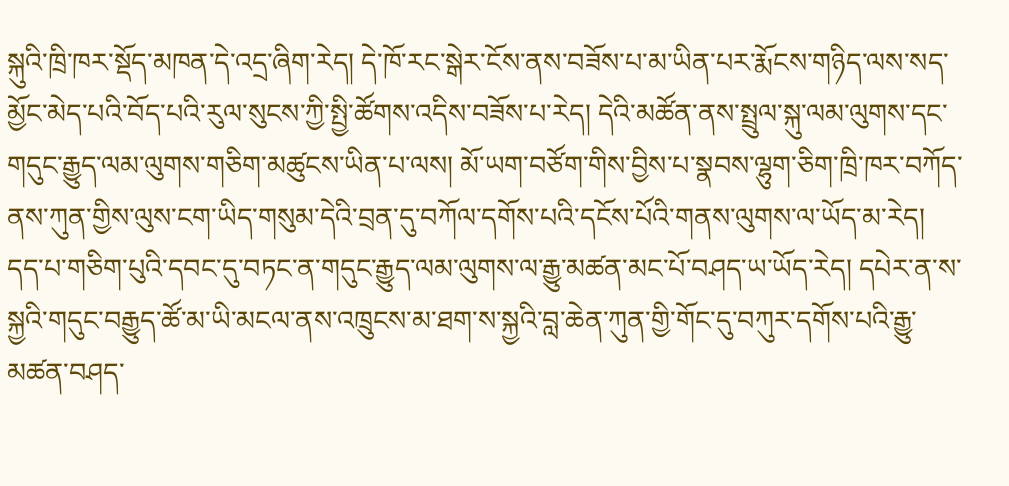སྐུའི་ཁྲི་ཁར་སྡོད་མཁན་དེ་འདྲ་ཞིག་རེད། དེ་ཁོ་རང་སྒེར་ངོས་ནས་བཟོས་པ་མ་ཡིན་པར་རྨོངས་གཉིད་ལས་སད་མྱོང་མེད་པའི་བོད་པའི་རུལ་སུངས་ཀྱི་སྤྱི་ཚོགས་འདིས་བཟོས་པ་རེད། དེའི་མཚོན་ནས་སྤྲུལ་སྐུ་ལམ་ལུགས་དང་གདུང་རྒྱུད་ལམ་ལུགས་གཅིག་མཚུངས་ཡིན་པ་ལས། མོ་ཡག་བཙོག་གིས་བྱིས་པ་སྣབས་ལྷུག་ཅིག་ཁྲི་ཁར་བཀོད་ནས་ཀུན་གྱིས་ལུས་ངག་ཡིད་གསུམ་དེའི་བྲན་དུ་བཀོལ་དགོས་པའི་དངོས་པོའི་གནས་ལུགས་ལ་ཡོད་མ་རེད། དད་པ་གཅིག་པུའི་དབང་དུ་བཏང་ན་གདུང་རྒྱུད་ལམ་ལུགས་ལ་རྒྱུ་མཚན་མང་པོ་བཤད་ཡ་ཡོད་རེད། དཔེར་ན་ས་སྐྱའི་གདུང་བརྒྱུད་ཚོ་མ་ཡི་མངལ་ནས་འཁྲུངས་མ་ཐག་ས་སྐྱའི་བླ་ཆེན་ཀུན་གྱི་གོང་དུ་བཀུར་དགོས་པའི་རྒྱུ་མཚན་བཤད་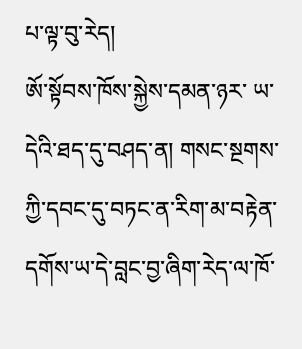པ་ལྟ་བུ་རེད།
ཨོ་སྟོབས་ཁོས་སྐྱེས་དམན་ཉར་ ཡ་དེའི་ཐད་དུ་བཤད་ན། གསང་སྔགས་ཀྱི་དབང་དུ་བཏང་ན་རིག་མ་བརྟེན་དགོས་ཡ་དེ་བླང་བྱ་ཞིག་རེད་ལ་ཁོ་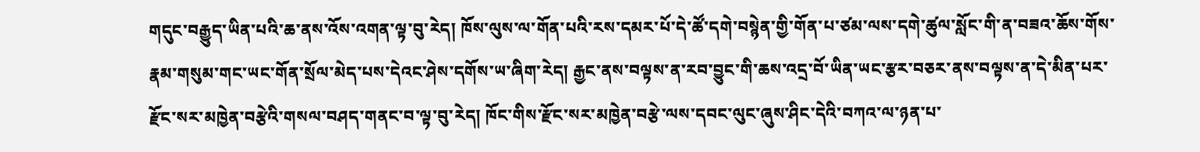གདུང་བརྒྱུད་ཡིན་པའི་ཆ་ནས་འོས་འགན་ལྟ་བུ་རེད། ཁོས་ལུས་ལ་གོན་པའི་རས་དམར་པོ་དེ་ཚོ་དགེ་བསྙེན་གྱི་གོན་པ་ཙམ་ལས་དགེ་ཚུལ་སློང་གི་ན་བཟའ་ཆོས་གོས་རྣམ་གསུམ་གང་ཡང་གོན་སྲོལ་མེད་པས་དེའང་ཤེས་དགོས་ཡ་ཞིག་རེད། རྒྱང་ནས་བལྟས་ན་རབ་བྱུང་གི་ཆས་འདྲ་བོ་ཡིན་ཡང་རྩར་བཅར་ནས་བལྟས་ན་དེ་མིན་པར་རྫོང་སར་མཁྱེན་བརྩེའི་གསལ་བཤད་གནང་བ་ལྟ་བུ་རེད། ཁོང་གིས་རྫོང་སར་མཁྱེན་བརྩེ་ལས་དབང་ལུང་ཞུས་ཤིང་དེའི་བཀའ་ལ་ཉན་པ་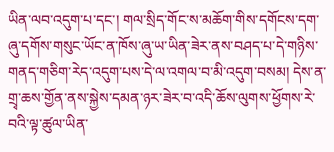ཡིན་ལབ་འདུག་པ་དང་། གལ་སྲིད་གོང་ས་མཆོག་གིས་དགོངས་དག་ཞུ་དགོས་གསུང་ཡོང་ན་ཁོས་ཞུ་ཡ་ཡིན་ཟེར་ནས་བཤད་པ་དེ་གཉིས་གནད་གཅིག་རེད་འདུག་པས་དེ་ལ་འགལ་བ་མི་འདུག་བསམ། དེས་ན་གྲྭ་ཆས་གྱོན་ནས་སྐྱེས་དམན་ཉར་ཟེར་བ་འདི་ཆོས་ལུགས་ཕྱོགས་རེ་བའི་ལྟ་ཚུལ་ཡིན་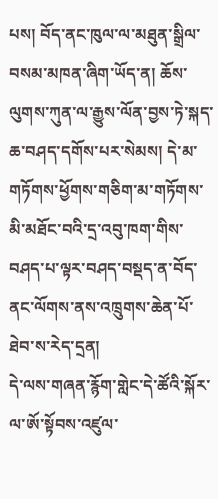པས། བོད་ནང་ཁུལ་ལ་མཐུན་སྒྲིལ་བསམ་མཁན་ཞིག་ཡོད་ན། ཆོས་ལུགས་ཀུན་ལ་རྒྱུས་ལོན་བྱས་ཏེ་སྐད་ཆ་བཤད་དགོས་པར་སེམས། དེ་མ་གཏོགས་ཕྱོགས་གཅིག་མ་གཏོགས་མི་མཐོང་བའི་དྲ་འབུ་ཁག་གིས་བཤད་པ་ལྟར་བཤད་བསྡད་ན་བོད་ནང་ལོགས་ནས་འཁྲུགས་ཆེན་པོ་ཐེབ་ས་རེད་དྲན།
དེ་ལས་གཞན་རྙོག་གླེང་དེ་ཚོའི་སྐོར་ལ་ཨོ་སྟོབས་འཛུལ་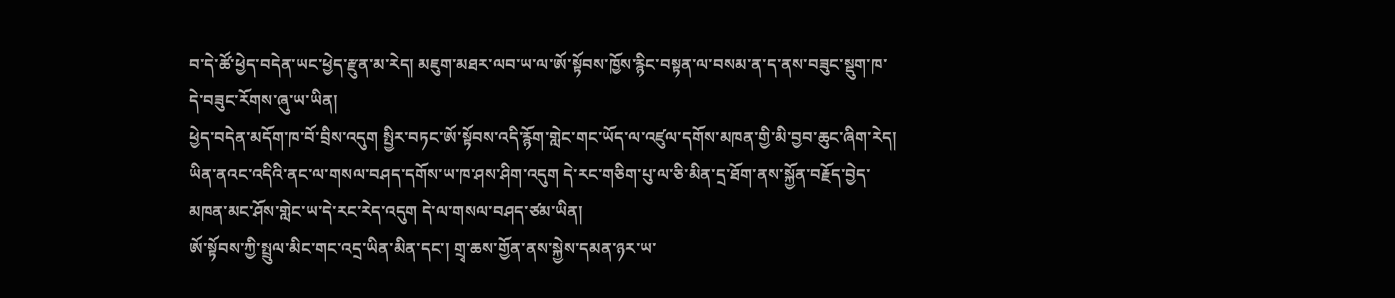བ་དེ་ཚོ་ཕྱེད་བདེན་ཡང་ཕྱེད་རྫུན་མ་རེད། མཇུག་མཐར་ལབ་ཡ་ལ་ཨོ་སྟོབས་ཁྱོས་རྙིང་བསྟན་ལ་བསམ་ན་ད་ནས་བཟུང་སྡུག་ཁ་དེ་བཟུང་རོགས་ཞུ་ཡ་ཡིན།
ཕྱེད་བདེན་མདོག་ཁ་བོ་བྲིས་འདུག སྤྱིར་བཏང་ཨོ་སྟོབས་འདི་རྙོག་གླེང་གང་ཡོད་ལ་འཛུལ་དགོས་མཁན་གྱི་མི་བྱབ་ཆུང་ཞིག་རེད།
ཡིན་ནའང་འདིའི་ནང་ལ་གསལ་བཤད་དགོས་ཡ་ཁ་ཤས་ཤིག་འདུག དེ་རང་གཅིག་པུ་ལ་ཅི་མིན་དྲ་ཐོག་ནས་སྐྱོན་བརྗོད་བྱེད་མཁན་མང་ཤོས་གླེང་ཡ་དེ་རང་རེད་འདུག དེ་ལ་གསལ་བཤད་ཙམ་ཡིན།
ཨོ་སྟོབས་ཀྱི་སྤྲུལ་མིང་གང་འདྲ་ཡིན་མིན་དང་། གྲྭ་ཆས་གྱོན་ནས་སྐྱེས་དམན་ཉར་ཡ་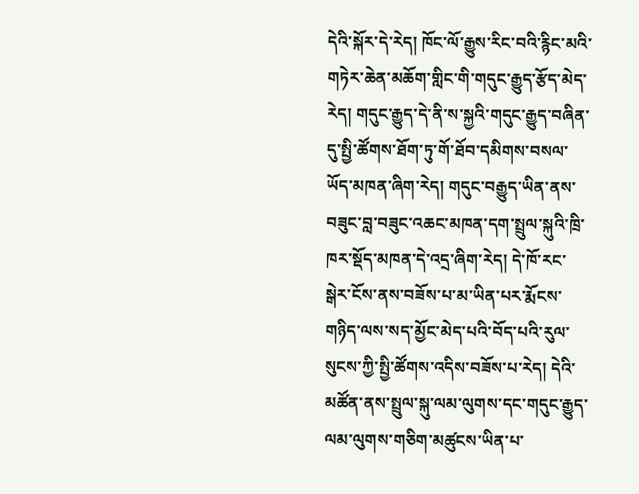དེའི་སྐོར་དེ་རེད། ཁོང་ལོ་རྒྱུས་རིང་བའི་རྙིང་མའི་གཏེར་ཆེན་མཆོག་གླིང་གི་གདུང་རྒྱུད་རྩོད་མེད་རེད། གདུང་རྒྱུད་དེ་ནི་ས་སྐྱའི་གདུང་རྒྱུད་བཞིན་དུ་སྤྱི་ཚོགས་ཐོག་ཏུ་གོ་ཐོབ་དམིགས་བསལ་ཡོད་མཁན་ཞིག་རེད། གདུང་བརྒྱུད་ཡིན་ནས་བཟུང་བླ་བཟུང་འཆང་མཁན་དག་སྤྲུལ་སྐུའི་ཁྲི་ཁར་སྡོད་མཁན་དེ་འདྲ་ཞིག་རེད། དེ་ཁོ་རང་སྒེར་ངོས་ནས་བཟོས་པ་མ་ཡིན་པར་རྨོངས་གཉིད་ལས་སད་མྱོང་མེད་པའི་བོད་པའི་རུལ་སུངས་ཀྱི་སྤྱི་ཚོགས་འདིས་བཟོས་པ་རེད། དེའི་མཚོན་ནས་སྤྲུལ་སྐུ་ལམ་ལུགས་དང་གདུང་རྒྱུད་ལམ་ལུགས་གཅིག་མཚུངས་ཡིན་པ་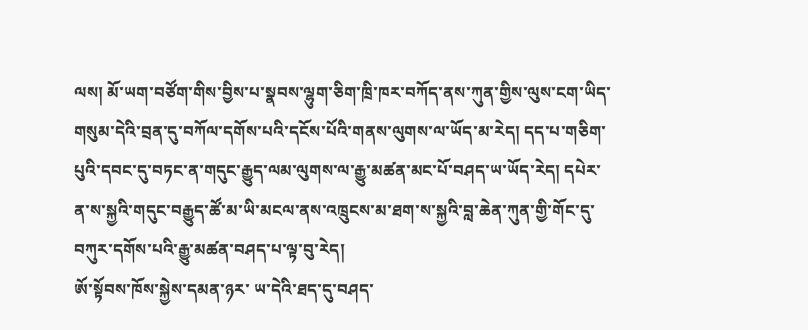ལས། མོ་ཡག་བཙོག་གིས་བྱིས་པ་སྣབས་ལྷུག་ཅིག་ཁྲི་ཁར་བཀོད་ནས་ཀུན་གྱིས་ལུས་ངག་ཡིད་གསུམ་དེའི་བྲན་དུ་བཀོལ་དགོས་པའི་དངོས་པོའི་གནས་ལུགས་ལ་ཡོད་མ་རེད། དད་པ་གཅིག་པུའི་དབང་དུ་བཏང་ན་གདུང་རྒྱུད་ལམ་ལུགས་ལ་རྒྱུ་མཚན་མང་པོ་བཤད་ཡ་ཡོད་རེད། དཔེར་ན་ས་སྐྱའི་གདུང་བརྒྱུད་ཚོ་མ་ཡི་མངལ་ནས་འཁྲུངས་མ་ཐག་ས་སྐྱའི་བླ་ཆེན་ཀུན་གྱི་གོང་དུ་བཀུར་དགོས་པའི་རྒྱུ་མཚན་བཤད་པ་ལྟ་བུ་རེད།
ཨོ་སྟོབས་ཁོས་སྐྱེས་དམན་ཉར་ ཡ་དེའི་ཐད་དུ་བཤད་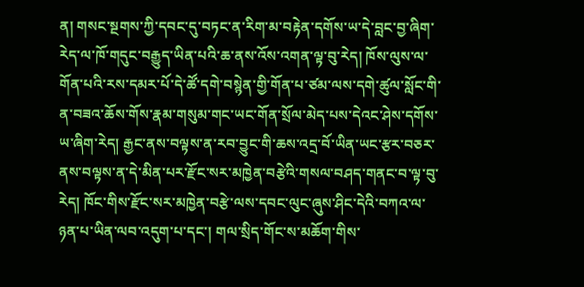ན། གསང་སྔགས་ཀྱི་དབང་དུ་བཏང་ན་རིག་མ་བརྟེན་དགོས་ཡ་དེ་བླང་བྱ་ཞིག་རེད་ལ་ཁོ་གདུང་བརྒྱུད་ཡིན་པའི་ཆ་ནས་འོས་འགན་ལྟ་བུ་རེད། ཁོས་ལུས་ལ་གོན་པའི་རས་དམར་པོ་དེ་ཚོ་དགེ་བསྙེན་གྱི་གོན་པ་ཙམ་ལས་དགེ་ཚུལ་སློང་གི་ན་བཟའ་ཆོས་གོས་རྣམ་གསུམ་གང་ཡང་གོན་སྲོལ་མེད་པས་དེའང་ཤེས་དགོས་ཡ་ཞིག་རེད། རྒྱང་ནས་བལྟས་ན་རབ་བྱུང་གི་ཆས་འདྲ་བོ་ཡིན་ཡང་རྩར་བཅར་ནས་བལྟས་ན་དེ་མིན་པར་རྫོང་སར་མཁྱེན་བརྩེའི་གསལ་བཤད་གནང་བ་ལྟ་བུ་རེད། ཁོང་གིས་རྫོང་སར་མཁྱེན་བརྩེ་ལས་དབང་ལུང་ཞུས་ཤིང་དེའི་བཀའ་ལ་ཉན་པ་ཡིན་ལབ་འདུག་པ་དང་། གལ་སྲིད་གོང་ས་མཆོག་གིས་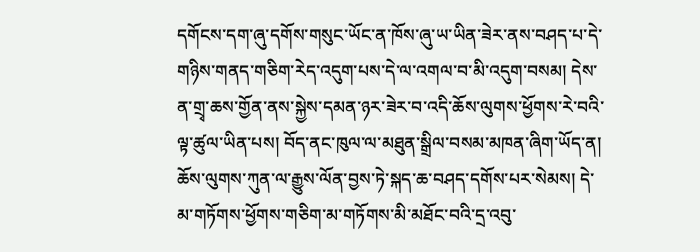དགོངས་དག་ཞུ་དགོས་གསུང་ཡོང་ན་ཁོས་ཞུ་ཡ་ཡིན་ཟེར་ནས་བཤད་པ་དེ་གཉིས་གནད་གཅིག་རེད་འདུག་པས་དེ་ལ་འགལ་བ་མི་འདུག་བསམ། དེས་ན་གྲྭ་ཆས་གྱོན་ནས་སྐྱེས་དམན་ཉར་ཟེར་བ་འདི་ཆོས་ལུགས་ཕྱོགས་རེ་བའི་ལྟ་ཚུལ་ཡིན་པས། བོད་ནང་ཁུལ་ལ་མཐུན་སྒྲིལ་བསམ་མཁན་ཞིག་ཡོད་ན། ཆོས་ལུགས་ཀུན་ལ་རྒྱུས་ལོན་བྱས་ཏེ་སྐད་ཆ་བཤད་དགོས་པར་སེམས། དེ་མ་གཏོགས་ཕྱོགས་གཅིག་མ་གཏོགས་མི་མཐོང་བའི་དྲ་འབུ་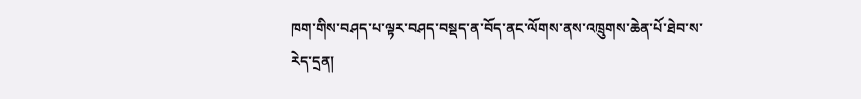ཁག་གིས་བཤད་པ་ལྟར་བཤད་བསྡད་ན་བོད་ནང་ལོགས་ནས་འཁྲུགས་ཆེན་པོ་ཐེབ་ས་རེད་དྲན།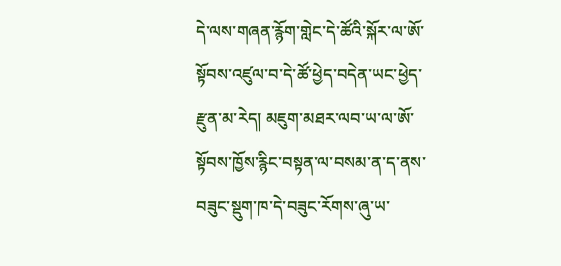དེ་ལས་གཞན་རྙོག་གླེང་དེ་ཚོའི་སྐོར་ལ་ཨོ་སྟོབས་འཛུལ་བ་དེ་ཚོ་ཕྱེད་བདེན་ཡང་ཕྱེད་རྫུན་མ་རེད། མཇུག་མཐར་ལབ་ཡ་ལ་ཨོ་སྟོབས་ཁྱོས་རྙིང་བསྟན་ལ་བསམ་ན་ད་ནས་བཟུང་སྡུག་ཁ་དེ་བཟུང་རོགས་ཞུ་ཡ་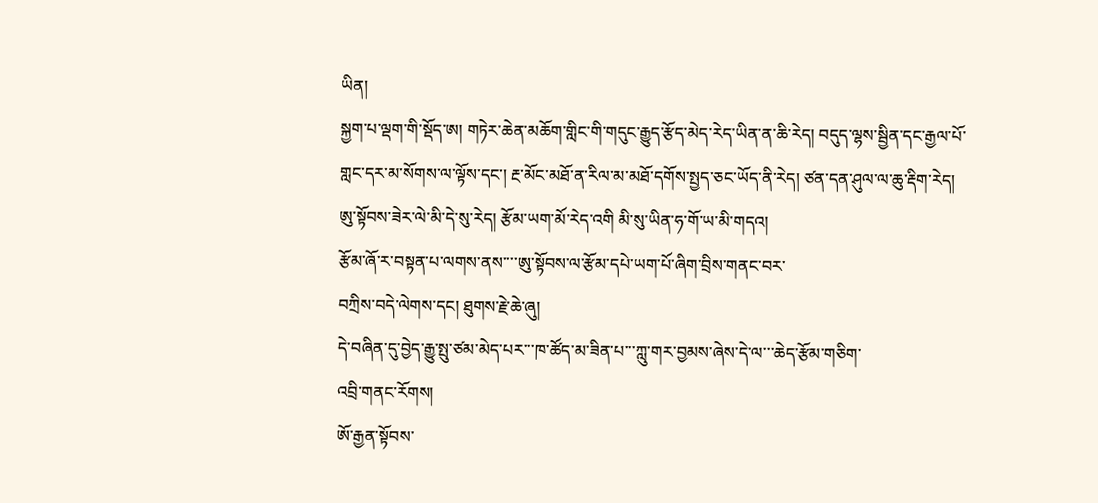ཡིན།
སྐྱག་པ་ལྡག་གི་སྡོད་ཨ། གཏེར་ཆེན་མཆོག་གླིང་གི་གདུང་རྒྱུད་རྩོད་མེད་རེད་ཡིན་ན་ཆི་རེད། བདུད་ལྷས་སྦྱིན་དང་རྒྱལ་པོ་གླང་དར་མ་སོགས་ལ་ལྟོས་དང་། རྔ་མོང་མཐོ་ན་རིལ་མ་མཐོ་དགོས་སྤྱད་ཅང་ཡོད་ནི་རེད། ཙན་དན་ཤུལ་ལ་ཆུ་རྡིག་རེད།
ཨུ་སྟོབས་ཟེར་ལེ་མི་དེ་སུ་རེད། རྩོམ་ཡག་མོ་རེད་འགི མི་སུ་ཡིན་ཧ་གོ་ཡ་མི་གདའ།
རྩོམ་ཞོ་ར་བསྟན་པ་ལགས་ནས་་་་ཨུ་སྟོབས་ལ་རྩོམ་དཔེ་ཡག་པོ་ཞིག་བྲིས་གནང་བར་
བཀྲིས་བདེ་ལེགས་དང། ཐུགས་རྗེ་ཆེ་ཞུ།
དེ་བཞིན་དུ་བྱེད་རྒྱུ་སྤུ་ཙམ་མེད་པར་་་ཁ་ཚོད་མ་ཟིན་པ་་་ཀླུ་གར་བྱམས་ཞེས་དེ་ལ་་་ཆེད་རྩོམ་གཅིག་
འབྲི་གནང་རོགས།
ཨོ་རྒྱན་སྟོབས་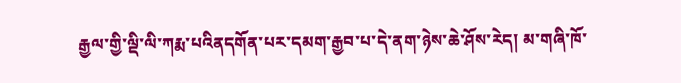རྒྱལ་གྱི་ལྡི་ལི་ཀརྨ་པའིནདགོན་པར་དམག་རྒྱབ་པ་དེ་ནག་ཉེས་ཆེ་ཤོས་རེད། མ་གཞི་ཁོ་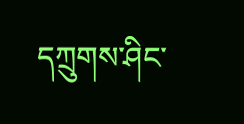དཀྲུགས་ཤིང་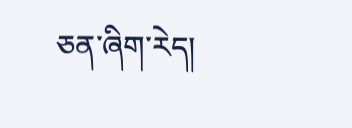ཅན་ཞིག་རེད།